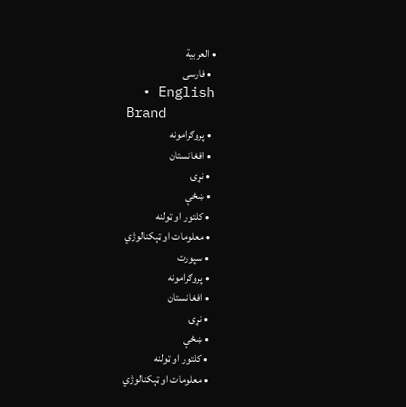• العربية
  • فارسی
  • English
Brand
  • پروګرامونه
  • افغانستان
  • نړۍ
  • ښځې
  • کلتور او ټولنه
  • معلومات او ټېکنالوژي
  • سپورت
  • پروګرامونه
  • افغانستان
  • نړۍ
  • ښځې
  • کلتور او ټولنه
  • معلومات او ټېکنالوژي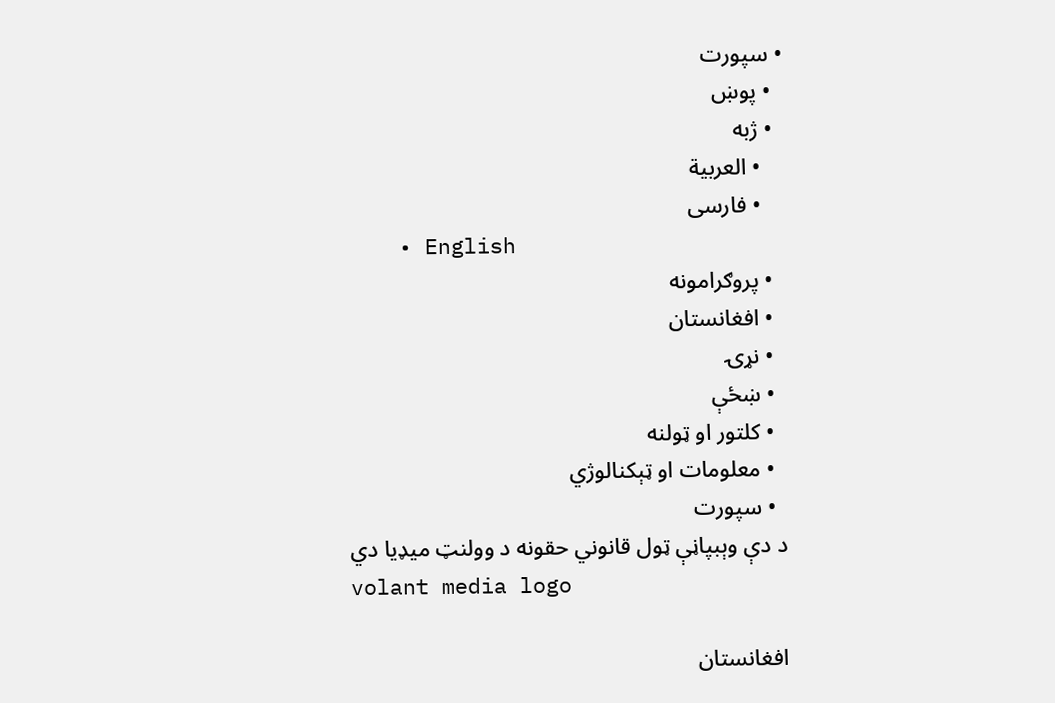• سپورت
  • پوښ
  • ژبه
    • العربية
    • فارسی
    • English
  • پروګرامونه
  • افغانستان
  • نړۍ
  • ښځې
  • کلتور او ټولنه
  • معلومات او ټېکنالوژي
  • سپورت
د دې وېبپاڼې ټول قانوني حقونه د وولنټ میډیا دي
volant media logo

افغانستان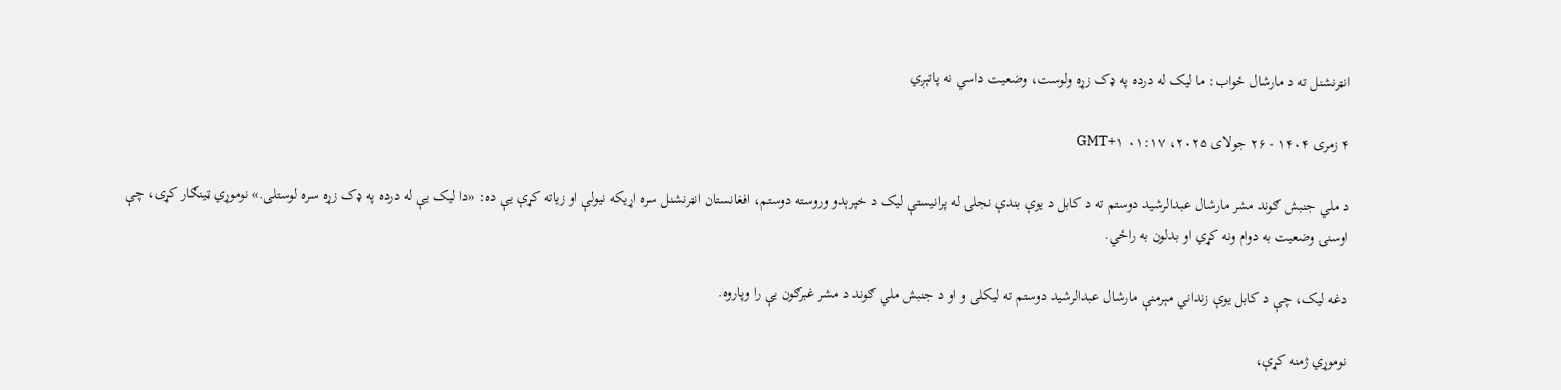انټرنشنل ته د مارشال ځواب: ما لیک له درده په ډک زړه ولوست، وضعیت داسي نه پاتېږي

۴ زمری ۱۴۰۴ - ۲۶ جولای ۲۰۲۵، ۰۱:۱۷ GMT+۱

د ملي جنبش ګوند مشر مارشال عبدالرشید دوستم ته د کابل د يوې بندې نجلۍ له پرانيستې لیک د خپرېدو وروسته دوستم، افغانستان انټرنشنل سره اړیکه نیولې او زياته کړې یې ده: «دا لیک يې له درده په ډک زړه سره لوستلی.» نوموړي ټينګار کړی، چې اوسنۍ وضعیت به دوام ونه کړي او بدلون به راځي.

دغه لیک، چې د کابل یوې زنداني مېرمنې مارشال عبدالرشید دوستم ته لیکلی و او د جنبش ملي ګوند د مشر غبرګون يې را وپاروه.

نوموړي ژمنه کړې،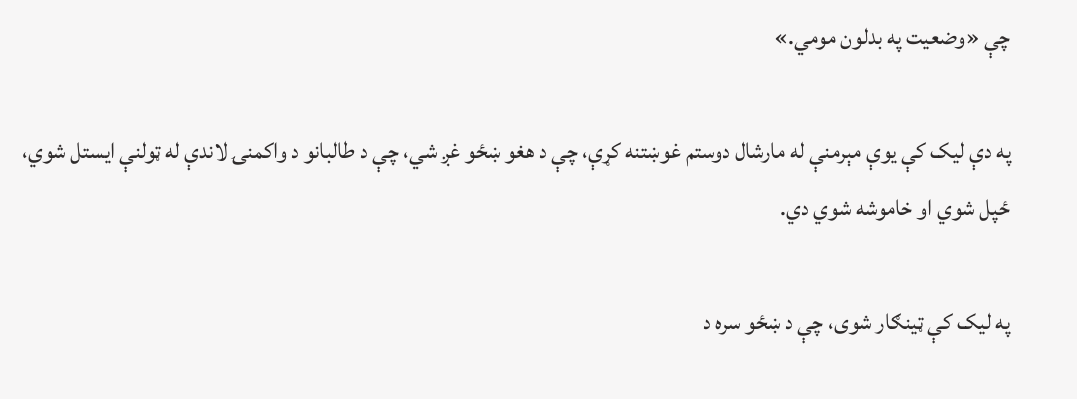چې «وضعیت په بدلون مومي.»

په دې لیک کې یوې مېرمنې له مارشال دوستم غوښتنه کړې، چې د هغو ښځو غږ شي، چې د طالبانو د واکمنۍ لاندې له ټولنې ایستل شوي، ځپل شوي او خاموشه شوي دي.

په لیک کې ټينګار شوی، چې د ښځو سره د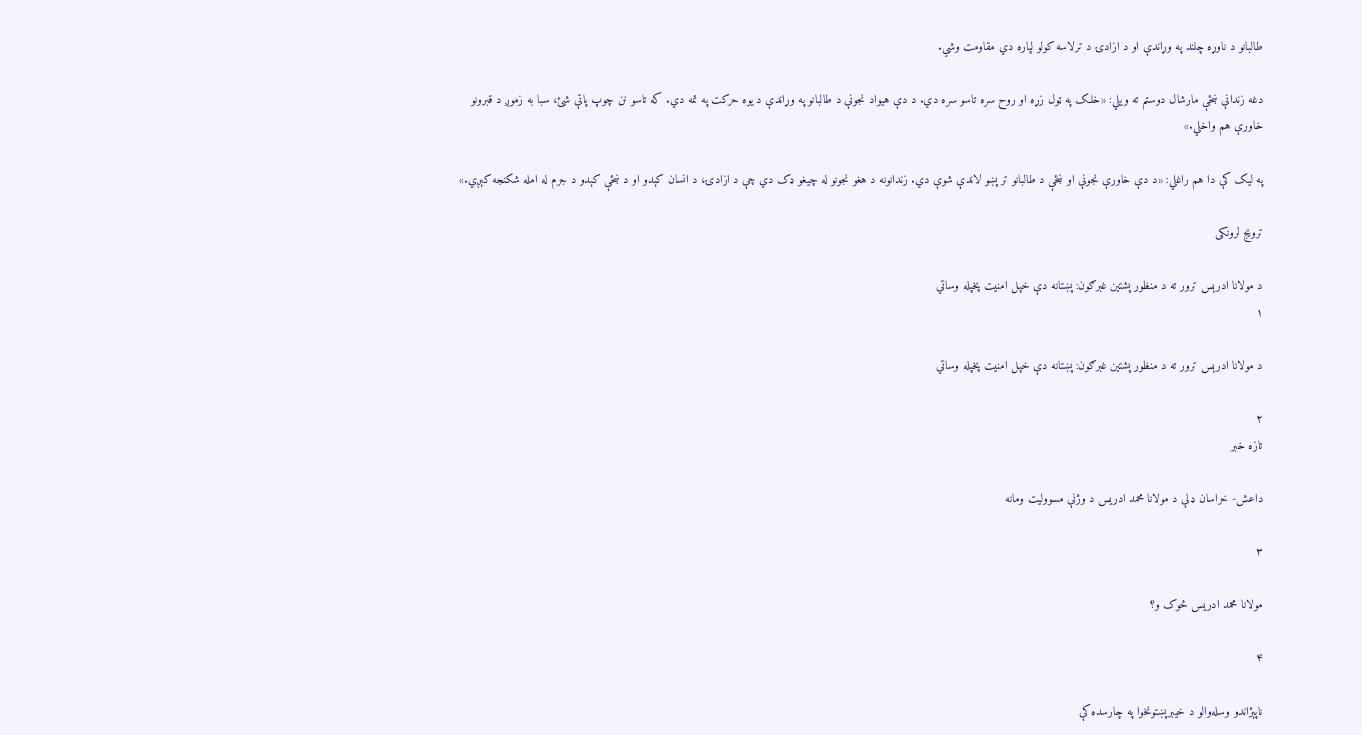طالبانو د ناوړه چلند په وړاندې او د ازادۍ د ترلاسه کولو لپاره دي مقاومت وشي.

دغه زندانې ښځې مارشال دوستم ته ويلي: «خلک په ټول زړه او روح سره تاسو سره دي. د دې هیواد نجونې د طالبانو په وړاندې د یوه حرکت په تمه دي. که تاسو نن چوپ پاتې شئ، سبا به زموږ د قبرونو خاورې هم واخلي.»

په لیک کې دا هم راغلي: «د دې خاورې نجونې او ښځې د طالبانو تر پښو لاندې شوې دي. زندانونه د هغو نجونو له چیغو ډک دي چې د ازادۍ، د انسان کېدو او د ښځې کېدو د جرم له امله شکنجه کېږي.»

ترویج لرونکی

د مولانا ادرېس ترور ته د منظور پشتین غبرګون: پښتانه دې خپل امنیت پخپله وساتي
۱

د مولانا ادرېس ترور ته د منظور پشتین غبرګون: پښتانه دې خپل امنیت پخپله وساتي

۲
تازه خبر

داعش- خراسان ډلې د مولانا محمد ادریس د وژنې مسوولیت ومانه

۳

مولانا محمد ادریس څوک و؟

۴

ناپېژاندو وسله‌والو د خیبرپښتونخوا په چارسده کې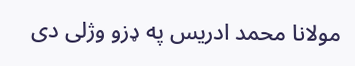مولانا محمد ادریس په ډزو وژلی دی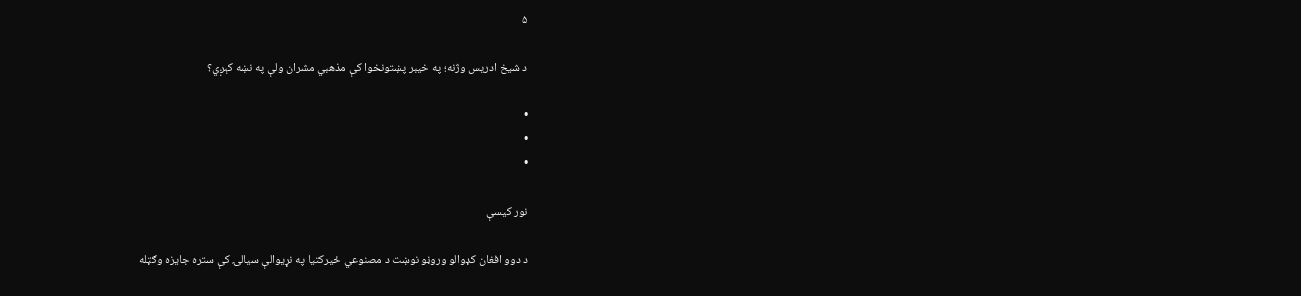۵

د شیخ ادریس وژنه؛ په خیبر پښتونخوا کې مذهبي مشران ولې په نښه کېږي؟

•
•
•

نور کیسې

د دوو افغان کډوالو وروڼو نوښت د مصنوعي ځیرکتیا په نړیوالې سیالۍ کې ستره جایزه وګټله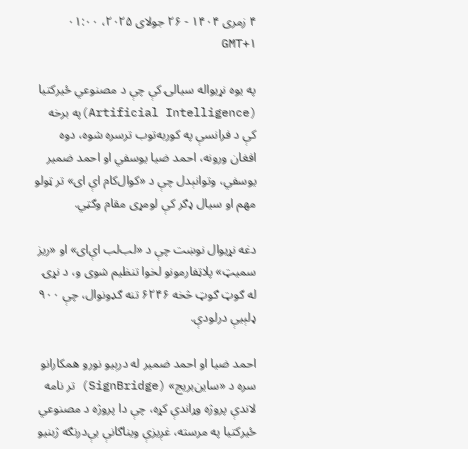۴ زمری ۱۴۰۴ - ۲۶ جولای ۲۰۲۵، ۰۱:۰۰ GMT+۱

په یوه نړیواله سیالۍ کې چې د مصنوعي ځیرکتیا (Artificial Intelligence)په برخه کې د فرانسې په کوربه‌توب ترسره شوه، دوه افغان ورونه، احمد ضیا یوسفي او احمد ضمیر یوسفي، وتوانېدل چې د «کوال‌کام اې ای» تر ټولو مهم او سیال ډګر کې لومړی مقام وګټي.

دغه نړیوال نوښت چې د «لب‌لب اې‌ای» او «ریز سمیټ» پلاټفارمونو لخوا تنظیم شوی و، د نړۍ له ګوټ ګوټ څخه ۶۲۴۶ تنه ګډونوال، چې ۹۰۰ ډلېیې درلودې.

احمد ضیا او احمد ضمیر له درېیو نورو همکارانو سره د «ساین‌بریج» (SignBridge) تر نامه لاندې پروژه وړاندې کړه، چې دا پروژه د مصنوعي ځیرکتیا په مرسته، غږیزې ویناګانې بې‌درنګه ژبنیو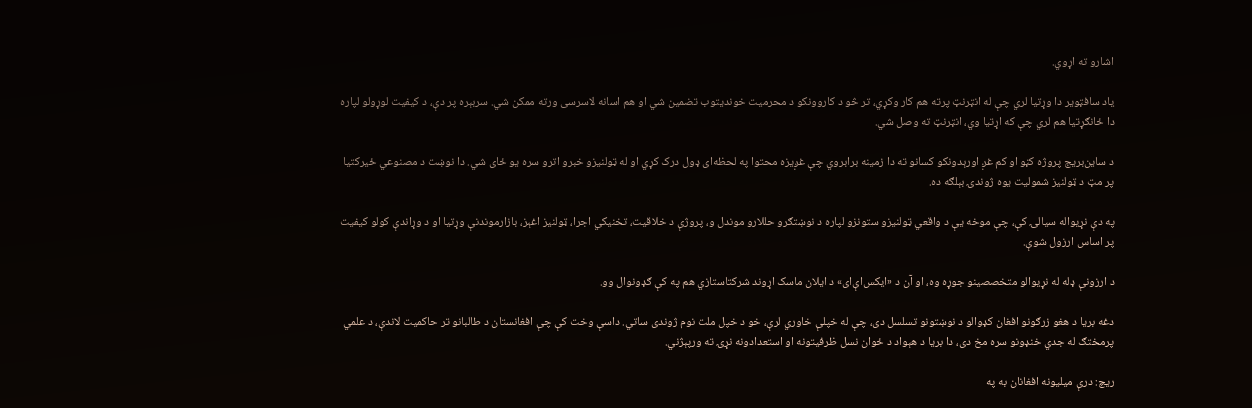اشارو ته اړوي.

یاد سافټویر دا وړتیا لري چې له انټرنټ پرته هم کار وکړي، تر څو د کاروونکو د محرمیت خوندیتوب تضمین شي او هم اسانه لاسرسی ورته ممکن شي. سربېره پر دې، د کیفیت لوړولو لپاره دا ځانګړتیا هم لري چې که اړتیا وي، انټرنټ ته وصل شي.

د ساین‌بریج پروژه کڼو او کم‌ غږ اورېدونکو کسانو ته دا زمینه برابروي چې غږیزه محتوا په لحظه‌ای ډول درک کړي او له ټولنیزو خبرو اترو سره یو ځای شي. دا نوښت د مصنوعي ځیرکتیا پر مټ د ټولنیز شمولیت یوه ژوندۍ بېلګه ده.

په دې نړیواله سیالۍ کې، چې موخه یې د واقعي ټولنیزو ستونزو لپاره د نوښتګرو حللارو موندل و، پروژې د خلاقیت، تخنیکي اجرا، ټولنیز اغېز، بازارموندنې وړتیا او د وړاندې کولو کیفیت پر اساس ارزول شوې.

د ارزونې ډله له نړیوالو متخصصینو جوړه وه، او آن د «ایکس‌اې‌ای» د ایلان ماسک اړوند شرکتاستازي هم په کې ګډونوال وو.

دغه بریا د هغو زرګونو افغان کډوالو د نوښتونو تسلسل دی، چې له خپلې خاوري لرې، خو د خپل ملت نوم ژوندی ساتي. داسې وخت کې چې افغانستان د طالبانو تر حاکمیت لاندې، د علمي پرمختګ له جدي خنډونو سره مخ دی، دا بریا د هېواد د ځوان نسل ظرفیتونه او استعدادونه نړۍ ته ورپېژني.

ریچ: درې میلیونه افغانان به په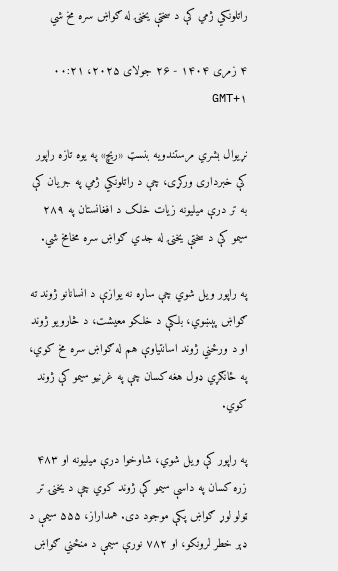راتلونکي ژمي کې د سختې یخنۍ له ګواښ سره مخ شي

۴ زمری ۱۴۰۴ - ۲۶ جولای ۲۰۲۵، ۰۰:۲۱ GMT+۱

نړیوال بشري مرستندویه بنسټ «ریچ» په یوه تازه راپور کې خبرداری ورکړی، چې د راتلونکي ژمي په جریان کې به تر درې میلیونه زیات خلک د افغانستان په ۲۸۹ سیمو کې د سختې یخنۍ له جدي ګواښ سره مخامخ شي.

په راپور ویل شوي چې ساړه نه یوازې د انسانانو ژوند ته ګواښ پېښوي، بلکې د خلکو معیشت، د څارويو ژوند او د ورځني ژوند اسانتیاوې هم له ګواښ سره مخ کوي، په ځانګړي ډول هغه کسان چې په غرنیو سیمو کې ژوند کوي.

په راپور کې ویل شوي، شاوخوا درې میلیونه او ۴۸۳ زره کسان په داسې سیمو کې ژوند کوي چې د یخنۍ تر ټولو لوړ ګواښ پکې موجود دی. همداراز، ۵۵۵ سیمې د ډېر خطر لرونکو، او ۷۸۲ نورې سیمې د منځني ګواښ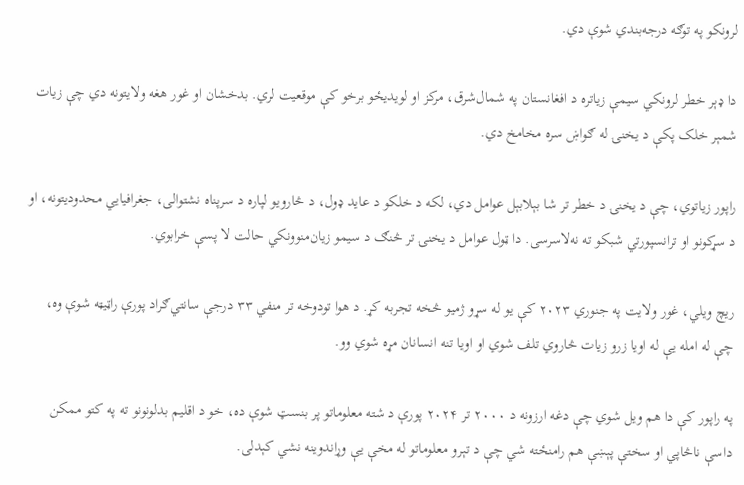لرونکو په توګه درجه‌بندي شوې دي.

دا ډېر خطر لرونکي سیمې زیاتره د افغانستان په شمال‌شرق، مرکز او لویدیځو برخو کې موقعیت لري. بدخشان او غور هغه ولایتونه دي چې زیات شمېر خلک پکې د یخنۍ له ګواښ سره مخامخ دي.

راپور زیاتوي، چې د یخنۍ د خطر تر شا بېلابېل عوامل دي، لکه د خلکو د عاید ډول، د څارويو لپاره د سرپناه نشتوالی، جغرافیایي محدودیتونه، او د سړکونو او ترانسپورتي شبکو ته نه‌لاسرسی. دا ټول عوامل د یخنۍ تر څنګ د سیمو زیان‌منوونکي حالت لا پسې خرابوي.

ریچ ویلي، غور ولایت په جنوري ۲۰۲۳ کې یو له سړو ژمیو څخه تجربه کړ. د هوا تودوخه تر منفي ۳۳ درجې سانتي‌ګراد پورې راټیټه شوې وه، چې له امله یې له اویا زرو زیات څاروي تلف شوي او اویا تنه انسانان مړه شوي وو.

په راپور کې دا هم ویل شوي چې دغه ارزونه د ۲۰۰۰ تر ۲۰۲۴ پورې د شته معلوماتو پر بنسټ شوې ده، خو د اقلیم بدلونونو ته په کتو ممکن داسې ناڅاپي او سختې پېښې هم رامنځته شي چې د تېرو معلوماتو له مخې یې وړاندوینه نشي کېدلی.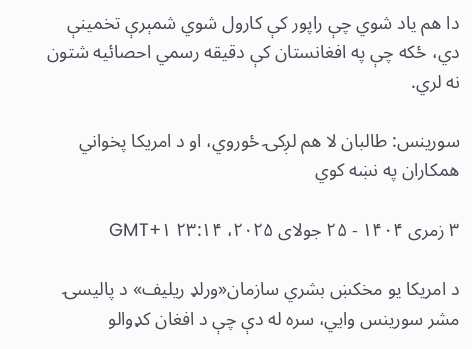دا هم یاد شوي چې راپور کې کارول شوي شمېرې تخمینې دي، ځکه چې په افغانستان کې دقیقه رسمي احصائیه شتون نه لري.

سورینس: طالبان لا هم لږکۍ ځوروي، او د امریکا پخواني همکاران په نښه کوي

۳ زمری ۱۴۰۴ - ۲۵ جولای ۲۰۲۵، ۲۳:۱۴ GMT+۱

د امریکا یو مخکښ بشري سازمان«ورلډ ریلیف» د پالیسۍ مشر سورینس وايي، سره له دې چې د افغان کډوالو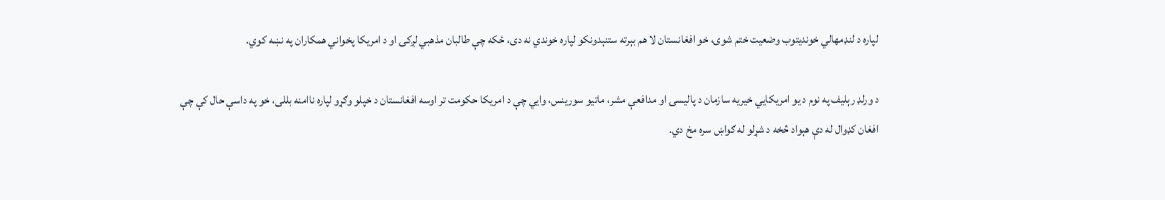لپاره د لنډمهالي خوندیتوب وضعیت ختم شوی، خو افغانستان لا هم بېرته ستنېدونکو لپاره خوندي نه دی، ځکه چې طالبان مذهبي لږکۍ او د امریکا پخواني همکاران په نښه کوي.

د ورلډ رېلیف په نوم د یو امریکايي خیریه سازمان د پالیسۍ او مدافعې مشر، ماتیو سورینس، وایي چې د امریکا حکومت تر اوسه افغانستان د خپلو وګړو لپاره ناامنه بللی، خو په داسې حال کې چې افغان کډوال له دې هېواد څخه د شړلو له ګواښ سره مخ دي.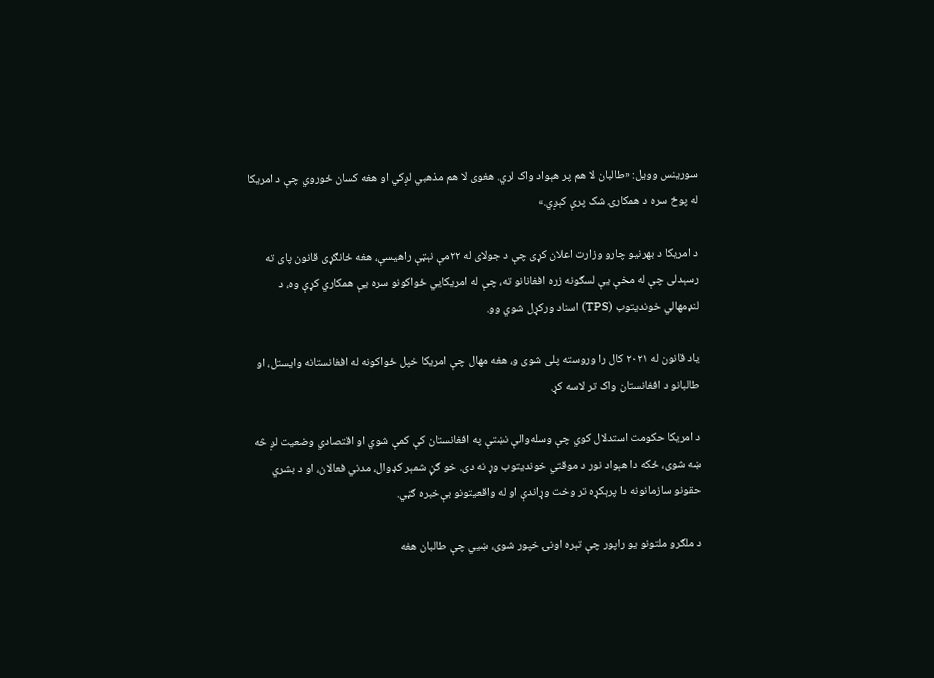سورینس وویل: «طالبان لا هم پر هېواد واک لري. هغوی لا هم مذهبي لږکي او هغه کسان ځوروي چې د امریکا له پوځ سره د همکارۍ شک پرې کېږي.»

د امریکا د بهرنیو چارو وزارت اعلان کړی چې د جولای له ۲۲مې نېټې راهیسې، هغه ځانګړی قانون پای ته رسېدلی چې له مخې یې لسګونه زره افغانانو ته، چې له امریکايي ځواکونو سره یې همکاري کړې وه، د لنډمهالي خوندیتوب (TPS) اسناد ورکړل شوي وو.

یاد قانون له ۲۰۲۱ کال را وروسته پلی شوی و، هغه مهال چې امریکا خپل ځواکونه له افغانستانه وایستل، او طالبانو د افغانستان واک تر لاسه کړ.

د امریکا حکومت استدلال کوي چې وسله‌والې نښتې په افغانستان کې کمې شوي او اقتصادي وضعیت لږ څه ښه شوی، ځکه دا هېواد نور د موقتي خوندیتوب وړ نه دی. خو ګڼ شمېر کډوال، مدني فعالان، او د بشري حقونو سازمانونه دا پرېکړه تر وخت وړاندې او له واقعیتونو بې‌خبره ګڼي.

د ملګرو ملتونو یو راپور چې تېره اونۍ خپور شوی، ښيي چې طالبان هغه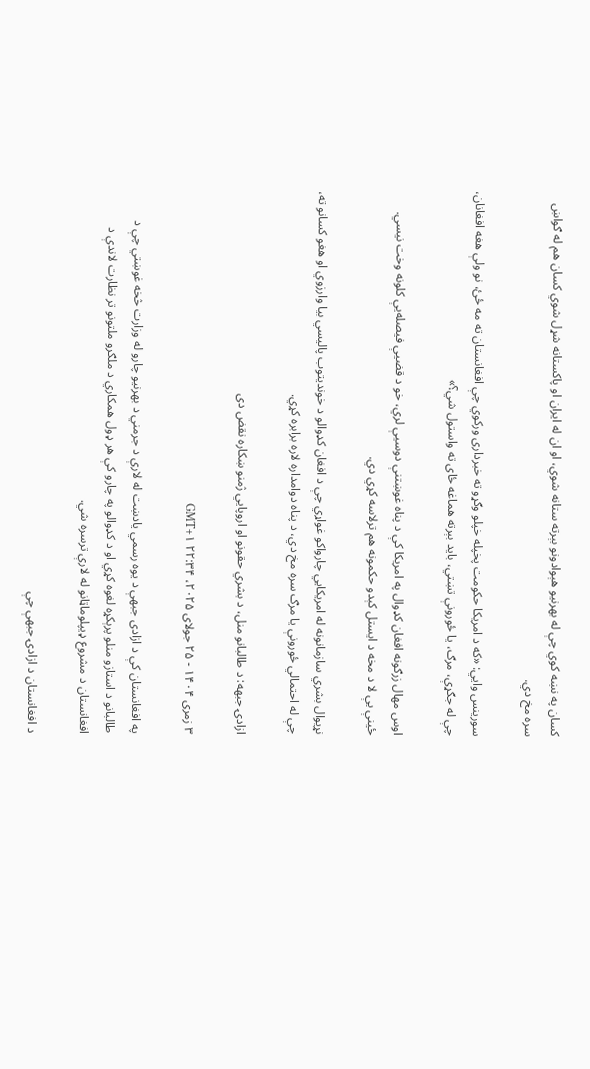کسان په نښه کوي چې له بهرنیو هېوادونو بېرته ستانه شوي، او ان له ایران او پاکستانه شړل شوي کسان هم له ګواښ سره مخ دي.

سورینس وایي: «که د امریکا حکومت پخپله خپلو وګړو ته خبرداری ورکوي چې افغانستان ته مه ځئ، نو ولې هغه افغانان، چې له جګړې، مرګ، یا ځورونې تښتي، باید بېرته هماغه ځای ته واستول شي؟»

اوس مهال زرګونه افغان کډوال په امریکا کې د پناه غوښتنې دوسیې لري، خو د قضیې فیصله‌یې کلونه وخت نیسي. ځینې یې لا د مخه د ایستل کېدو حکمونه هم ترلاسه کړي دي.

نړیوال بشري سازمانونه له امریکايي چارواکو غواړي چې د افغان کډوالو د خوندیتوب پالیسي بیا وارزوي او هغو کسانو ته، چې له احتمالي ځورونې یا مرګ سره مخ دي، د پناه دوامداره لاره برابره کړي.

ازادۍ جبهه: د طالبانو منل، د بشري حقونو او اروپایي ژمنو ښکاره نقض دی

۳ زمری ۱۴۰۴ - ۲۵ جولای ۲۰۲۵، ۲۲:۳۴ GMT+۱

په افغانستان کې د ازادی جبهې د یوه رسمي یادښت له لارې د جرمني د بهرنیو چارو له وزارت څخه غوښتي چې د طالبانو د استازو منلو پرېکړه لغوه کړي او د کډوالو په چارو کې هر ډول همکاري د ملګرو ملتونو تر نظارت لاندې د افغانستان د مشروع ډیپلوماټانو له لارې ترسره شي.

د افغانستان د ازادۍ جبهې چې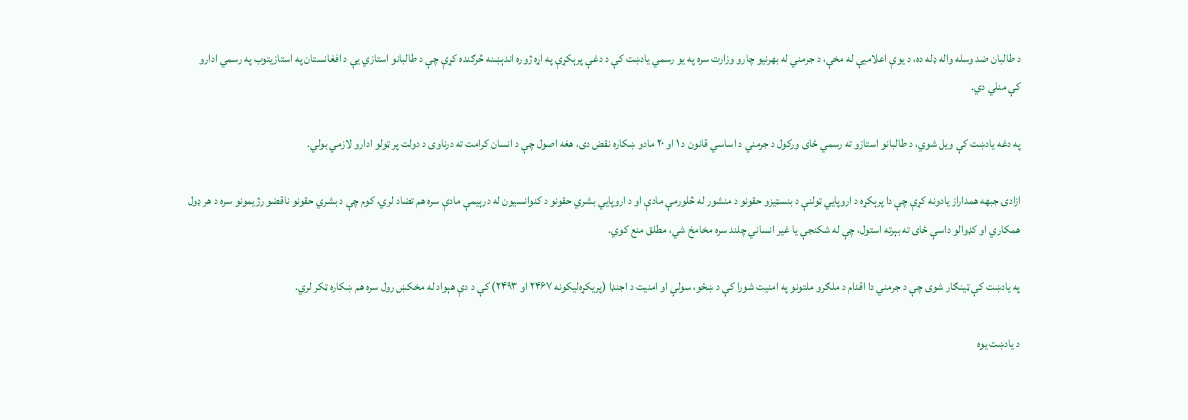د طالبان ضد وسله واله ډله ده، د یوې اعلامیې له مخې، د جرمني له بهرنیو چارو وزارت سره په یو رسمي یادښت کې د دغې پرېکړې په اړه ژوره اندېښنه څرګنده کړې چې د طالبانو استازي یې د افغانستان په استازیتوب په رسمي ادارو کې منلي دي.

په دغه یادښت کې ویل شوي، د طالبانو استازو ته رسمي ځای ورکول د جرمني د اساسي قانون د ۱ او ۲۰ مادو ښکاره نقض دی، هغه اصول چې د انسان کرامت ته درناوی د دولت پر ټولو ادارو لازمي بولي.

ازادۍ جبهه همداراز یادونه کړې چې دا پرېکړه د اروپایي ټولنې د بنسټیزو حقونو د منشور له څلورمې مادې او د اروپایي بشري حقونو د کنوانسیون له درېیمې مادې سره هم تضاد لري، کوم چې د بشري حقونو ناقضو رژیمونو سره د هر ډول همکاري او کډوالو داسې ځای ته بېرته استول، چې له شکنجې یا غیر انساني چلند سره مخامخ شي، مطلق منع کوي.

په یادښت کې ټینګار شوی چې د جرمني دا اقدام د ملګرو ملتونو په امنیت شورا کې د ښځو، سولې او امنیت د اجنډا (پریکړه‌لیکونه ۲۴۶۷ او ۲۴۹۳) کې د دې هېواد له مخکښ رول سره هم ښکاره ټکر لري.

د یادښت یوه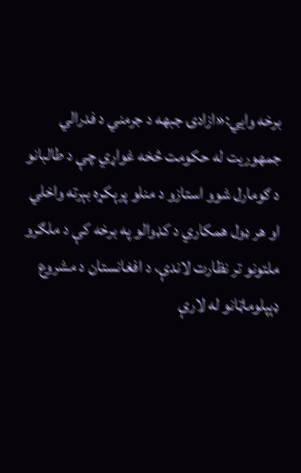برخه وايي:«ازادۍ جبهه د جرمني د فدرالي جمهوریت له حکومت څخه غواړي چې د طالبانو د ګومارل شوو استازو د منلو پرېکړه بېرته واخلي او هر ډول همکاري د کډوالو په برخه کې د ملګرو ملتونو تر نظارت لاندې، د افغانستان د مشروع ډېپلوماټانو له لارې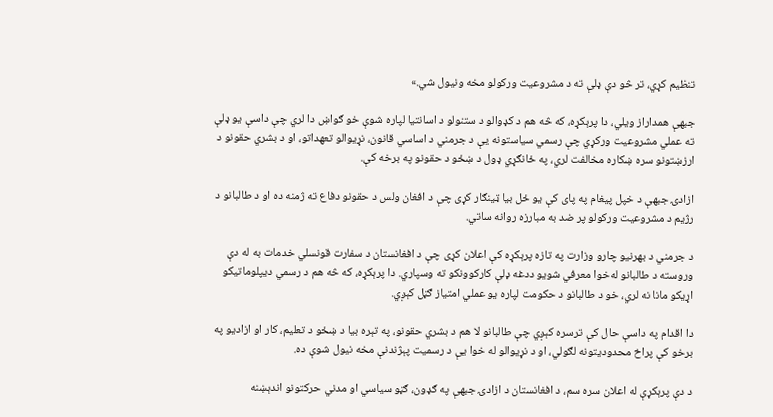تنظیم کړي، تر څو دې ډلې ته د مشروعیت ورکولو مخه ونیول شي.»

جبهې همداراز ویلي، دا پرېکړه، که څه هم د کډوالو د ستنولو د اسانتیا لپاره شوې خو ګواښ دا لري چې داسې یو ډلې ته عملي مشروعیت ورکړي چې رسمي سیاستونه یې د جرمني د اساسي قانون، نړیوالو تعهداتو، او د بشري حقونو د ارزښتونو سره ښکاره مخالفت لري، په ځانګړي ډول د ښځو د حقونو په برخه کې.

ازادۍ جبهې د خپل پیغام په پای کې یو ځل بیا ټینګار کړی چې د افغان ولس د حقونو دفاع ته ژمنه ده او د طالبانو د رژیم د مشروعیت‌ ورکولو پر ضد به مبارزه روانه ساتي.

د جرمني د بهرنیو چارو وزارت په تازه پرېکړه کې اعلان کړی چې د افغانستان د سفارت قونسلي خدمات به له دې وروسته د طالبانو له‌خوا معرفي شویو ددغه ډلې کارکوونکو ته وسپاري. دا پرېکړه، که څه هم د رسمي دیپلوماتیکو اړیکو مانا نه لري، خو د طالبانو د حکومت لپاره یو عملي امتیاز ګڼل کېږي.

دا اقدام په داسې حال کې ترسره کېږي چې طالبانو لا هم د بشري حقونو، په تېره بیا د ښځو د تعلیم، کار او ازادیو په برخو کې پراخ محدودیتونه لګولي، او د نړیوالو له خوا یې د رسمیت پېژندنې مخه نیول شوې ده.

د دې پرېکړې له اعلان سره سم، د افغانستان د ازادۍ جبهې په ګډون، ګڼو سیاسي او مدني حرکتونو اندېښنه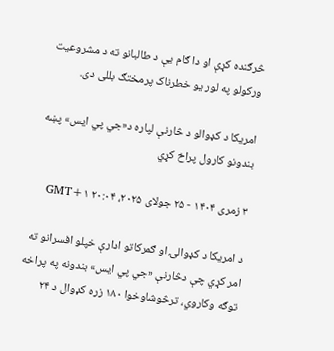څرګنده کړې او دا ګام یې د طالبانو ته د مشروعیت ورکولو په لور یو خطرناک پرمختګ بللی دی.

امریکا د کډوالو د څارنې لپاره د«جي پي ایس» پښه بندونو کارول پراخ کړي

۳ زمری ۱۴۰۴ - ۲۵ جولای ۲۰۲۵، ۲۰:۰۴ GMT+۱

د امریکا د کډوالۍ او ګمرکاتو ادارې خپلو افسرانو ته امر کړي چې دڅارنې «جي پي ایس» بندونه په پراخه توګه وکاروي، ترڅوشاوخوا ۱۸۰ زره کډوال د ۲۴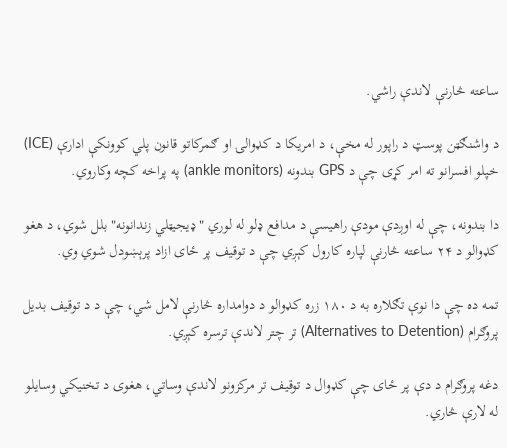ساعته څارنې لاندې راشي.

د واشنګټن پوسټ د راپور له مخې، د امریکا د کډوالۍ او ګمرکاتو قانون پلي کوونکې ادارې (ICE) خپلو افسرانو ته امر کړی چې د GPS بندونه (ankle monitors) په پراخه کچه وکاروي.

دا بندونه، چې له اوږدې مودې راهیسې د مدافع ډلو له لوري "ډیجیټلي زندانونه" بلل شوي، د هغو کډوالو د ۲۴ ساعته څارنې لپاره کارول کېږي چې د توقیف پر ځای ازاد پرېښودل شوي وي.

تمه ده چې دا نوې تګلاره به د ۱۸۰ زره کډوالو د دوامداره څارنې لامل شي، چې د د توقیف بدیل پروګرام (Alternatives to Detention) تر چتر لاندې ترسره کېږي.

دغه پروګرام د دې پر ځای چې کډوال د توقیف تر مرکزونو لاندې وساتي، هغوی د تخنیکي وسایلو له لارې څاري.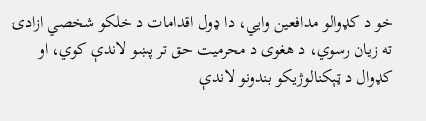خو د کډوالو مدافعین وايي، دا ډول اقدامات د خلکو شخصي ازادۍ ته زیان رسوي، د هغوی د محرمیت حق تر پښو لاندې کوي، او کډوال د ټېکنالوژیکو بندونو لاندې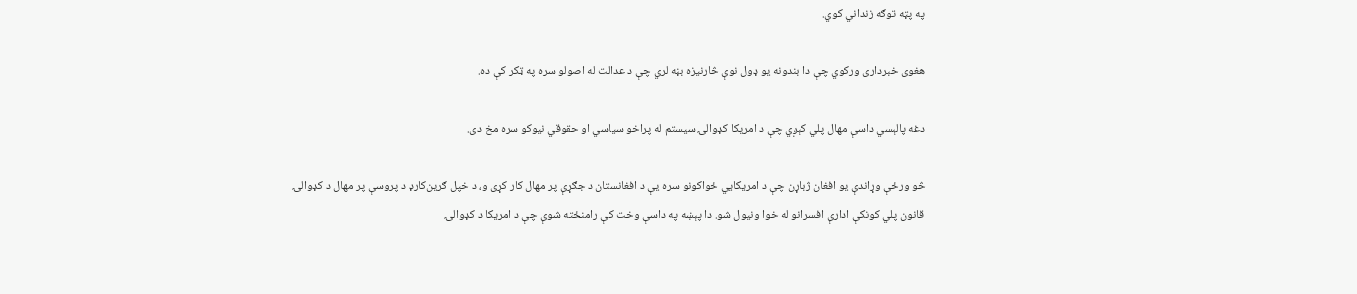په پټه توګه زنداني کوي.

هغوی خبرداری ورکوي چې دا بندونه یو ډول نوې څارنیزه بڼه لري چې د عدالت له اصولو سره په ټکر کې ده.

دغه پالېسي داسې مهال پلي کېږي چې د امریکا کډوالۍ سیستم له پراخو سیاسي او حقوقي نیوکو سره مخ دی.

څو ورځې وړاندې یو افغان ژباړن چې د امریکايي ځواکونو سره یې د افغانستان د جګړې پر مهال کار کړی و، د خپل ګرین‌کارډ د پروسې پر مهال د کډوالۍ قانون پلي کونکې ادارې افسرانو له خوا ونیول شو. دا پېښه په داسې وخت کې رامنځته شوې چې د امریکا د کډوالۍ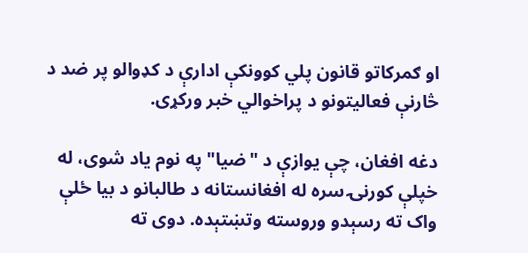او ګمرکاتو قانون پلي کوونکې ادارې د کډوالو پر ضد د څارنې فعالیتونو د پراخوالي خبر ورکړی.

دغه افغان، چې یوازې د "ضیا" په نوم یاد شوی، له خپلې کورنۍ سره له افغانستانه د طالبانو د بیا ځلې واک ته رسېدو وروسته وتښتېده. دوی ته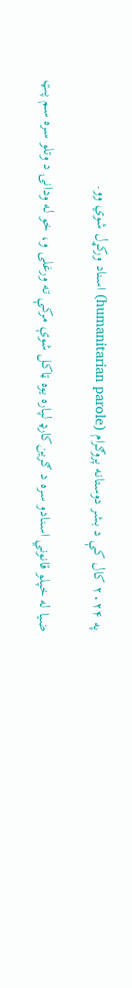په ۲۰۲۴ کال کې د بشر دوستانه پروګرام (humanitarian parole) اسناد ورکړل شوي وو.

ضیا له خپلو قانوني اسنادو سره د ګرین‌کارډ لپاره یوه ټاکل شوې مرکې ته ورغلی و، خو له ودانۍ د وتلو سره سم پټ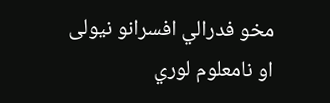مخو فدرالي افسرانو نیولی او نامعلوم لوري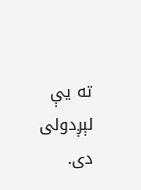ته یې لېږدولی دی.